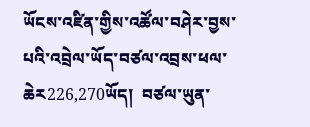ཡོངས་འཛིན་གྱིས་འཚོལ་བཤེར་བྱས་པའི་འབྲེལ་ཡོད་བཙལ་འབྲས་ཕལ་ཆེར226,270ཡོད།  བཙལ་ཡུན་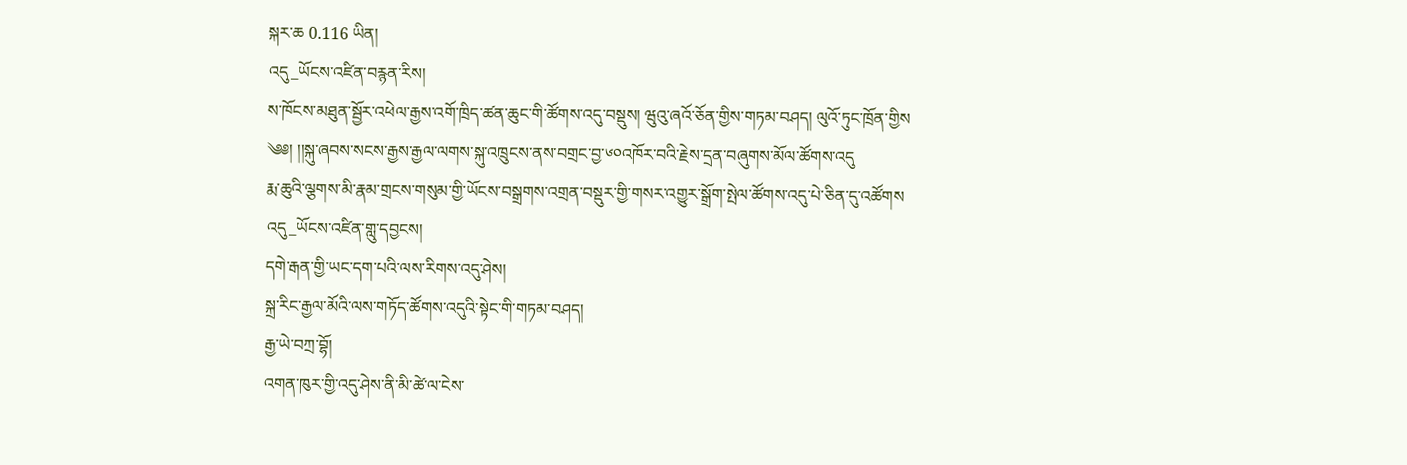སྐར་ཆ 0.116 ཡིན།
འདུ_ཡོངས་འཛིན་བརྙན་རིས།
ས་ཁོངས་མཐུན་སྦྱོར་འཕེལ་རྒྱས་འགོ་ཁྲིད་ཚན་ཆུང་གི་ཚོགས་འདུ་བསྡུས། ཝུའུ་ཞའོ་ཅོན་གྱིས་གཏམ་བཤད། ལུའོ་ཏུང་ཁྲོན་གྱིས
༄༅། །།སྐུ་ཞབས་སངས་རྒྱས་རྒྱལ་ལགས་སྐུ་འཁྲུངས་ནས་བགྲང་བྱ་༦༠འཁོར་བའི་རྗེས་དྲན་བཞུགས་མོལ་ཚོགས་འདུ
རྨ་ཆུའི་ལྕགས་མི་རྣམ་གྲངས་གསུམ་གྱི་ཡོངས་བསྒྲགས་འགྲན་བསྡུར་གྱི་གསར་འགྱུར་སྒྲོག་སྤེལ་ཚོགས་འདུ་པེ་ཅིན་དུ་འཚོགས
འདུ_ཡོངས་འཛིན་གླུ་དབྱངས།
དགེ་རྒན་གྱི་ཡང་དག་པའི་ལས་རིགས་འདུ་ཤེས།
སྐྲ་རིང་རྒྱལ་མོའི་ལས་གཏོད་ཚོགས་འདུའི་སྟེང་གི་གཏམ་བཤད།
རྒྱ་ཡེ་བཀྲ་བྷོ།
འགན་ཁུར་གྱི་འདུ་ཤེས་ནི་མི་ཚེ་ལ་ངེས་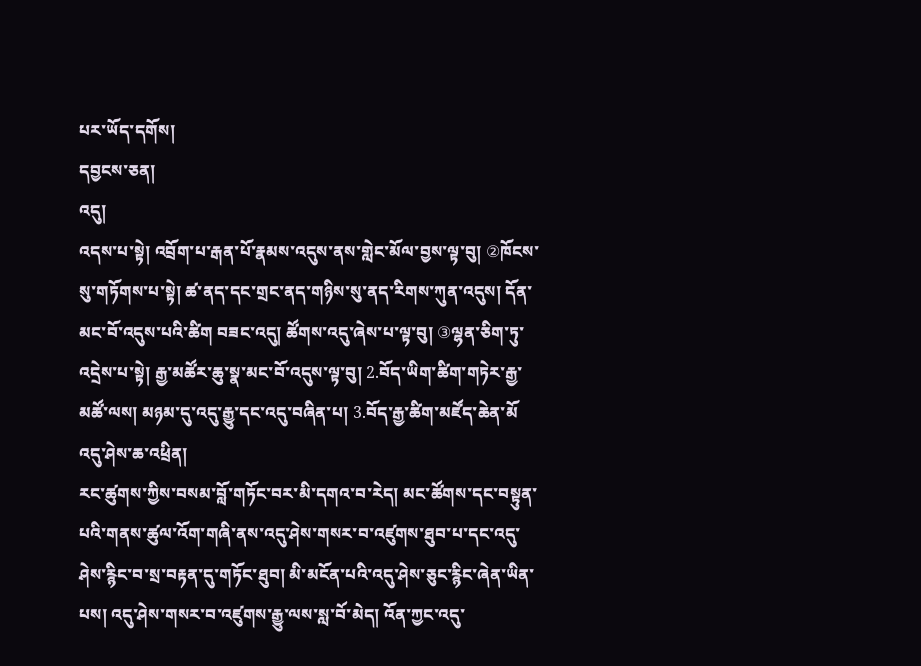པར་ཡོད་དགོས།
དབྱངས་ཅན།
འདུ།
འདས་པ་སྟེ། འབྲོག་པ་རྒན་པོ་རྣམས་འདུས་ནས་གླེང་མོལ་བྱས་ལྟ་བུ། ②ཁོངས་སུ་གཏོགས་པ་སྟེ། ཚ་ནད་དང་གྲང་ནད་གཉིས་སུ་ནད་རིགས་ཀུན་འདུས། དོན་མང་བོ་འདུས་པའི་ཚིག བཟང་འདུ། ཚོགས་འདུ་ཞེས་པ་ལྟ་བུ། ③ལྷན་ཅིག་ཏུ་འདྲེས་པ་སྟེ། རྒྱ་མཚོར་ཆུ་སྣ་མང་བོ་འདུས་ལྟ་བུ། 2.བོད་ཡིག་ཚིག་གཏེར་རྒྱ་མཚོ་ལས། མཉམ་དུ་འདུ་རྒྱུ་དང་འདུ་བཞིན་པ། 3.བོད་རྒྱ་ཚིག་མཛོད་ཆེན་མོ
འདུ་ཤེས་ཆ་འཕྲིན།
རང་ཚུགས་ཀྱིས་བསམ་བློ་གཏོང་བར་མི་དགའ་བ་རེད། མང་ཚོགས་དང་བསྟུན་པའི་གནས་ཚུལ་འོག་གཞི་ནས་འདུ་ཤེས་གསར་བ་འཛུགས་ཐུབ་པ་དང་འདུ་ཤེས་རྙིང་བ་སྲ་བརྟན་དུ་གཏོང་ཐུབ། མི་མངོན་པའི་འདུ་ཤེས་ཅུང་རྙིང་ཞེན་ཡིན་པས། འདུ་ཤེས་གསར་བ་འཛུགས་རྒྱུ་ལས་སླ་བོ་མེད། འོན་ཀྱང་འདུ་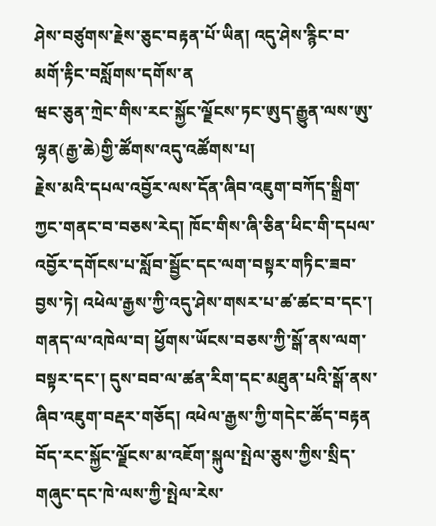ཤེས་བཙུགས་རྗེས་ཅུང་བརྟན་པོ་ཡིན། འདུ་ཤེས་རྙིང་བ་མགོ་རྟིང་བསློགས་དགོས་ན
ཝང་ཅུན་ཀྲེང་གིས་རང་སྐྱོང་ལྗོངས་ཏང་ཨུད་རྒྱུན་ལས་ཨུ་ལྷན(རྒྱ་ཆེ)གྱི་ཚོགས་འདུ་འཚོགས་པ།
རྗེས་མའི་དཔལ་འབྱོར་ལས་དོན་ཞིབ་འཇུག་བཀོད་སྒྲིག་ཀྱང་གནང་བ་བཅས་རེད། ཁོང་གིས་ཞི་ཅིན་ཕིང་གི་དཔལ་འབྱོར་དགོངས་པ་སློབ་སྦྱོང་དང་ལག་བསྟར་གཏིང་ཟབ་བྱས་ཏེ། འཕེལ་རྒྱས་ཀྱི་འདུ་ཤེས་གསར་པ་ཚ་ཚང་བ་དང་། གནད་ལ་འཁེལ་བ། ཕྱོགས་ཡོངས་བཅས་ཀྱི་སྒོ་ནས་ལག་བསྟར་དང་། དུས་བབ་ལ་ཚན་རིག་དང་མཐུན་པའི་སྒོ་ནས་ཞིབ་འཇུག་བརྡར་གཅོད། འཕེལ་རྒྱས་ཀྱི་གདེང་ཚོད་བརྟན
བོད་རང་སྐྱོང་ལྗོངས་མ་འཇོག་སྐུལ་སྤེལ་ཅུས་ཀྱིས་སྲིད་གཞུང་དང་ཁེ་ལས་ཀྱི་སྤེལ་རེས་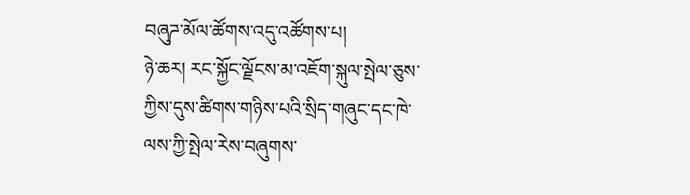བཞུཌ་མོལ་ཚོགས་འདུ་འཚོགས་པ།
ཉེ་ཆར། རང་སྐྱོང་ལྗོངས་མ་འཇོག་སྐུལ་སྤེལ་ཅུས་ཀྱིས་དུས་ཚིགས་གཉིས་པའི་སྲིད་གཞུང་དང་ཁེ་ལས་ཀྱི་སྤེལ་རེས་བཞུགས་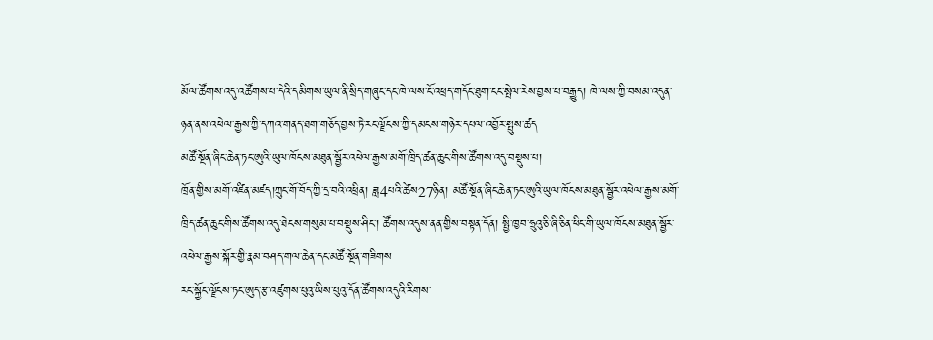མོལ་ཚོགས་འདུ་འཚོགས་པ་དེའི་དམིགས་ཡུལ་ནི་སྲིད་གཞུང་དང་ཁེ་ལས་ངོ་འཕྲད་གདོང་ཐུག་ངང་སྤེལ་རེས་བྱས་པ་བརྒྱུད། ཁེ་ལས་ཀྱི་བསམ་འདུན་ཉན་ནས་འཕེལ་རྒྱས་ཀྱི་དཀའ་གནད་ཐག་གཅོད་བྱས་ཏེ་རང་ལྗོངས་ཀྱི་དམངས་གཉེར་དཔལ་འབྱོར་སྤུས་ཚད
མཚོ་སྔོན་ཞིང་ཆེན་ཏང་ཨུའི་ཡུལ་ཁོངས་མཐུན་སྦྱོར་འཕེལ་རྒྱས་མགོ་ཁྲིད་ཚན་ཆུང་གིས་ཚོགས་འདུ་བསྡུས་པ།
ཁྲོན་གྱིས་མགོ་འཛིན་མཛད།ཀྲུང་གོ་བོད་ཀྱི་དྲ་བའི་འཕྲིན། ཟླ4པའི་ཚེས27ཉིན། མཚོ་སྔོན་ཞིང་ཆེན་ཏང་ཨུའི་ཡུལ་ཁོངས་མཐུན་སྦྱོར་འཕེལ་རྒྱས་མགོ་ཁྲིད་ཚན་ཆུང་གིས་ཚོགས་འདུ་ཐེངས་གསུམ་པ་བསྡུས་ཤིང་། ཚོགས་འདུས་ནན་གྱིས་བསྟན་དོན། སྤྱི་ཁྱབ་ཧྲུའུ་ཅི་ཞི་ཅིན་ཕིང་གི་ཡུལ་ཁོངས་མཐུན་སྦྱོར་འཕེལ་རྒྱས་སྐོར་གྱི་རྣམ་བཤད་གལ་ཆེན་དང་མཚོ་སྔོན་གཟིགས
རང་སྐྱོང་ལྗོངས་ཏང་ཨུད་རྩ་འཛུགས་པུའུ་ཡིས་པུའུ་དོན་ཚོགས་འདུའི་རིགས་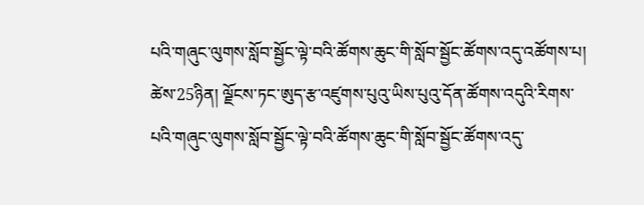པའི་གཞུང་ལུགས་སློབ་སྦྱོང་ལྟེ་བའི་ཚོགས་ཆུང་གི་སློབ་སྦྱོང་ཚོགས་འདུ་འཚོགས་པ།
ཚེས་25ཉིན། ལྗོངས་ཏང་ཨུད་རྩ་འཛུགས་པུའུ་ཡིས་པུའུ་དོན་ཚོགས་འདུའི་རིགས་པའི་གཞུང་ལུགས་སློབ་སྦྱོང་ལྟེ་བའི་ཚོགས་ཆུང་གི་སློབ་སྦྱོང་ཚོགས་འདུ་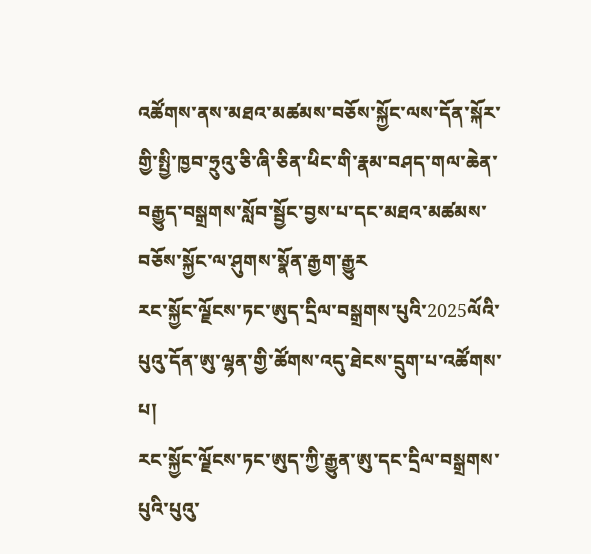འཚོགས་ནས་མཐའ་མཚམས་བཅོས་སྐྱོང་ལས་དོན་སྐོར་གྱི་སྤྱི་ཁྱབ་ཧྲུའུ་ཅི་ཞི་ཅིན་ཕིང་གི་རྣམ་བཤད་གལ་ཆེན་བརྒྱུད་བསྒྲགས་སློབ་སྦྱོང་བྱས་པ་དང་མཐའ་མཚམས་བཅོས་སྐྱོང་ལ་ཤུགས་སྣོན་རྒྱག་རྒྱུར
རང་སྐྱོང་ལྗོངས་ཏང་ཨུད་དྲིལ་བསྒྲགས་པུའི་2025ལོའི་པུའུ་དོན་ཨུ་ལྷན་གྱི་ཚོགས་འདུ་ཐེངས་དྲུག་པ་འཚོགས་པ།
རང་སྐྱོང་ལྗོངས་ཏང་ཨུད་ཀྱི་རྒྱུན་ཨུ་དང་དྲིལ་བསྒྲགས་པུའི་པུའུ་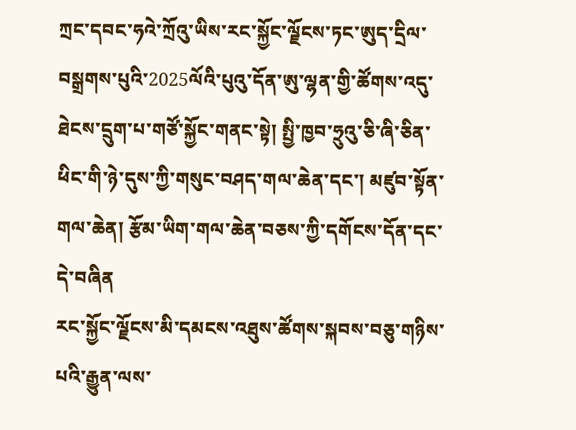ཀྲང་དབང་ཧའེ་ཀྲོའུ་ཡིས་རང་སྐྱོང་ལྗོངས་ཏང་ཨུད་དྲིལ་བསྒྲགས་པུའི་2025ལོའི་པུའུ་དོན་ཨུ་ལྷན་གྱི་ཚོགས་འདུ་ཐེངས་དྲུག་པ་གཙོ་སྐྱོང་གནང་སྟེ། སྤྱི་ཁྱབ་ཧྲུའུ་ཅི་ཞི་ཅིན་ཕིང་གི་ཉེ་དུས་ཀྱི་གསུང་བཤད་གལ་ཆེན་དང་། མཛུབ་སྟོན་གལ་ཆེན། རྩོམ་ཡིག་གལ་ཆེན་བཅས་ཀྱི་དགོངས་དོན་དང་དེ་བཞིན
རང་སྐྱོང་ལྗོངས་མི་དམངས་འཐུས་ཚོགས་སྐབས་བཅུ་གཉིས་པའི་རྒྱུན་ལས་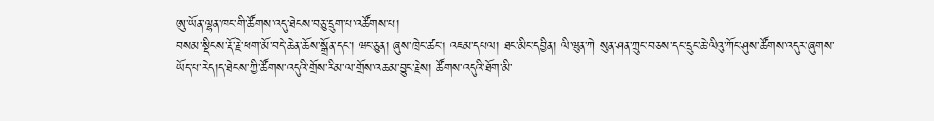ཨུ་ཡོན་ལྷན་ཁང་གི་ཚོགས་འདུ་ཐེངས་བཅུ་དྲུག་པ་འཚོགས་པ།
བསམ་སྡིངས་རྡོ་རྗེ་ཕག་མོ་བདེ་ཆེན་ཆོས་སྒྲོན་དང་། ཝང་ཅུན། ཞུས་ཁྲེང་ཚང། འཇམ་དཔལ། ཐང་མིང་དབྱིན། ལི་ཝུན་ཀེ སུན་ཤན་ཀྲུང་བཅས་དང་དྲུང་ཆེ་ལིའུ་ཀོང་ཤུས་ཚོགས་འདུར་ཞུགས་ཡོད་པ་རེད།ད་ཐེངས་ཀྱི་ཚོགས་འདུའི་གྲོས་རིམ་ལ་གྲོས་འཆམ་བྱུང་རྗེས། ཚོགས་འདུའི་ཐོག་མི་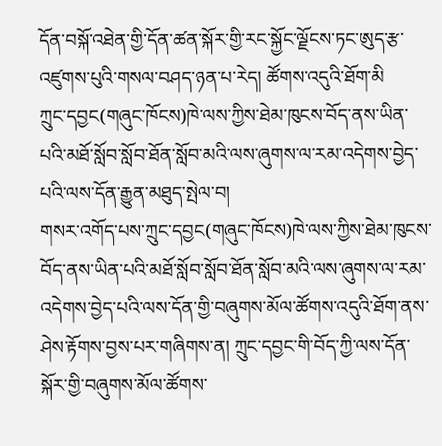དོན་བསྐོ་འཐེན་གྱི་དོན་ཚན་སྐོར་གྱི་རང་སྐྱོང་ལྗོངས་ཏང་ཨུད་རྩ་འཛུགས་པུའི་གསལ་བཤད་ཉན་པ་རེད། ཚོགས་འདུའི་ཐོག་མི
ཀྲུང་དབྱང(གཞུང་ཁོངས)ཁེ་ལས་ཀྱིས་ཐེམ་ཁུངས་བོད་ནས་ཡིན་པའི་མཐོ་སློབ་སློབ་ཐོན་སློབ་མའི་ལས་ཞུགས་ལ་རམ་འདེགས་བྱེད་པའི་ལས་དོན་རྒྱུན་མཐུད་སྤེལ་བ།
གསར་འགོད་པས་ཀྲུང་དབྱང(གཞུང་ཁོངས)ཁེ་ལས་ཀྱིས་ཐེམ་ཁུངས་བོད་ནས་ཡིན་པའི་མཐོ་སློབ་སློབ་ཐོན་སློབ་མའི་ལས་ཞུགས་ལ་རམ་འདེགས་བྱེད་པའི་ལས་དོན་གྱི་བཞུགས་མོལ་ཚོགས་འདུའི་ཐོག་ནས་ཤེས་རྟོགས་བྱས་པར་གཞིགས་ན། ཀྲུང་དབྱང་གི་བོད་ཀྱི་ལས་དོན་སྐོར་གྱི་བཞུགས་མོལ་ཚོགས་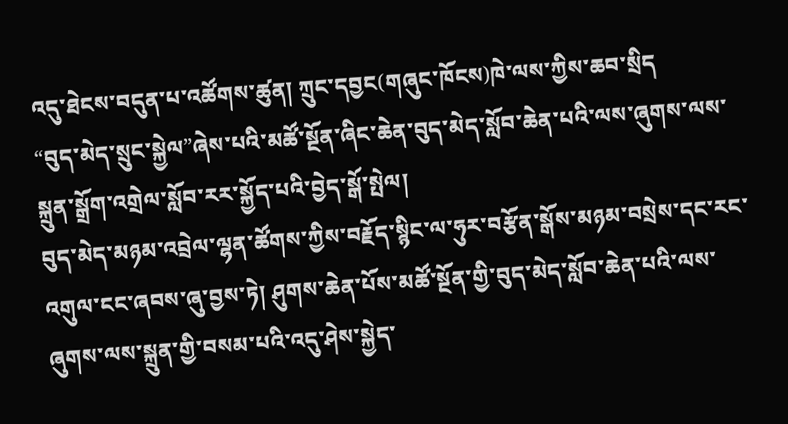འདུ་ཐེངས་བདུན་པ་འཚོགས་ཚུན། ཀྲུང་དབྱང(གཞུང་ཁོངས)ཁེ་ལས་ཀྱིས་ཆབ་སྲིད
“བུད་མེད་སྲུང་སྐྱེལ”ཞེས་པའི་མཚོ་སྔོན་ཞིང་ཆེན་བུད་མེད་སློབ་ཆེན་པའི་ལས་ཞུགས་ལས་སྐྲུན་སྒྲོག་འགྲེལ་སློབ་རར་སྐྱོད་པའི་བྱེད་སྒོ་སྤེལ།
བུད་མེད་མཉམ་འབྲེལ་ལྷན་ཚོགས་ཀྱིས་བརྗོད་སྙིང་ལ་ཧུར་བརྩོན་སྒོས་མཉམ་བསྲེས་དང་རང་འགུལ་ངང་ཞབས་ཞུ་བྱས་ཏེ། ཤུགས་ཆེན་པོས་མཚོ་སྔོན་གྱི་བུད་མེད་སློབ་ཆེན་པའི་ལས་ཞུགས་ལས་སྐྲུན་གྱི་བསམ་པའི་འདུ་ཤེས་སྐྱེད་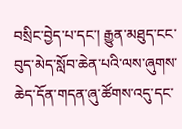བསྲིང་བྱེད་པ་དང་། རྒྱུན་མཐུད་ངང་བུད་མེད་སློབ་ཆེན་པའི་ལས་ཞུགས་ཆེད་དོན་གདན་ཞུ་ཚོགས་འདུ་དང་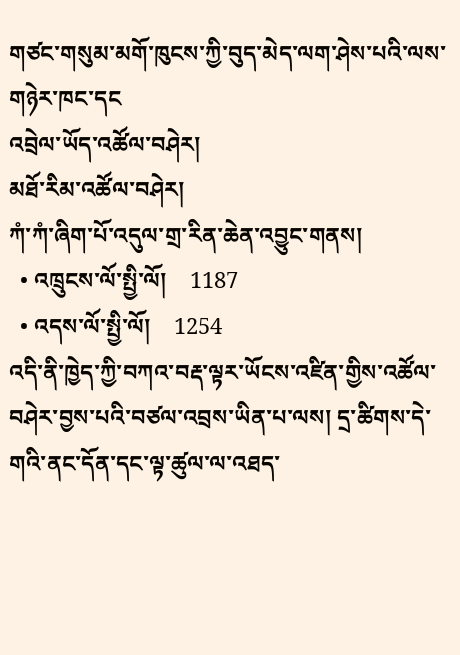གཙང་གསུམ་མགོ་ཁུངས་ཀྱི་བུད་མེད་ལག་ཤེས་པའི་ལས་གཉེར་ཁང་དང
འབྲེལ་ཡོད་འཚོལ་བཤེར།
མཐོ་རིམ་འཚོལ་བཤེར།
ཀཾ་ཀཾ་ཞིག་པོ་འདུལ་གྲ་རིན་ཆེན་འབྱུང་གནས།
  • འཁྲུངས་ལོ་སྤྱི་ལོ།    1187
  • འདས་ལོ་སྤྱི་ལོ།    1254
འདི་ནི་ཁྱེད་ཀྱི་བཀའ་བརྡ་ལྟར་ཡོངས་འཛིན་གྱིས་འཚོལ་བཤེར་བྱས་པའི་བཙལ་འབྲས་ཡིན་པ་ལས། དྲ་ཚིགས་དེ་གའི་ནང་དོན་དང་ལྟ་ཚུལ་ལ་འཐད་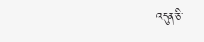འདུན་ཅི་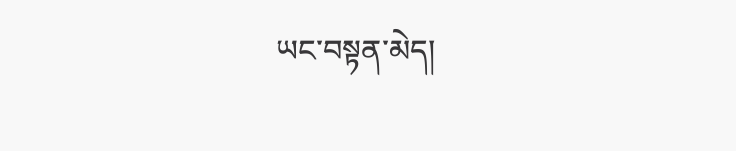ཡང་བསྟན་མེད།